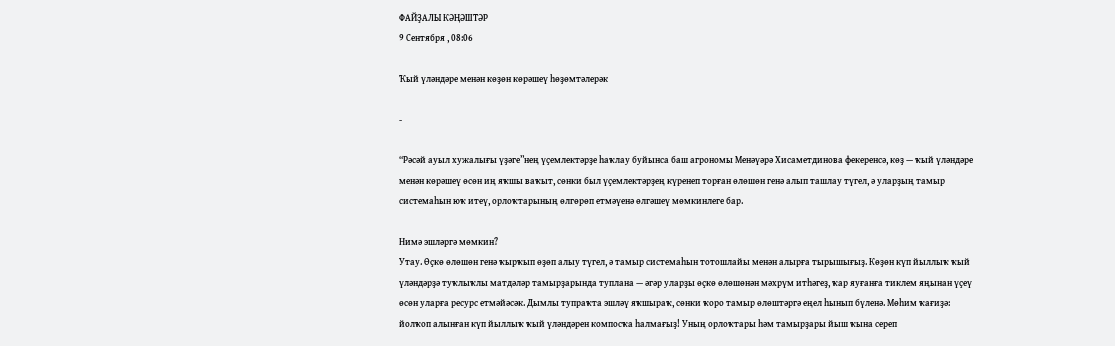ФАЙҘАЛЫ КӘҢӘШТӘР
9 Сентября , 08:06

Ҡый үләндәре менән көҙөн көрәшеү һөҙөмтәлерәк

-

“Рәсәй ауыл хужалығы үҙәге”нең үҫемлектәрҙе һаҡлау буйынса баш агрономы Менәүәрә Хисаметдинова фекеренсә, көҙ — ҡый үләндәре менән көрәшеү өсөн иң яҡшы ваҡыт, сөнки был үҫемлектәрҙең күренеп торған өлөшөн генә алып ташлау түгел, ә уларҙың тамыр системаһын юҡ итеү, орлоҡтарының өлгөрөп етмәүенә өлгәшеү мөмкинлеге бар.

Нимә эшләргә мөмкин?
Утау. Өҫкө өлөшөн генә ҡырҡып өҙөп алыу түгел, ә тамыр системаһын тотошлайы менән алырға тырышығыҙ. Көҙөн күп йыллыҡ ҡый үләндәрҙә туҡлыҡлы матдәләр тамырҙарында туплана — әгәр уларҙы өҫкө өлөшөнән мәхрүм итһәгеҙ, ҡар яуғанға тиклем яңынан үҫеү өсөн уларға ресурс етмәйәсәк. Дымлы тупраҡта эшләү яҡшыраҡ, сөнки ҡоро тамыр өлөштәргә еңел һынып бүленә. Мөһим ҡағиҙә: йолҡоп алынған күп йыллыҡ ҡый үләндәрен компосҡа һалмағыҙ! Уның орлоҡтары һәм тамырҙары йыш ҡына сереп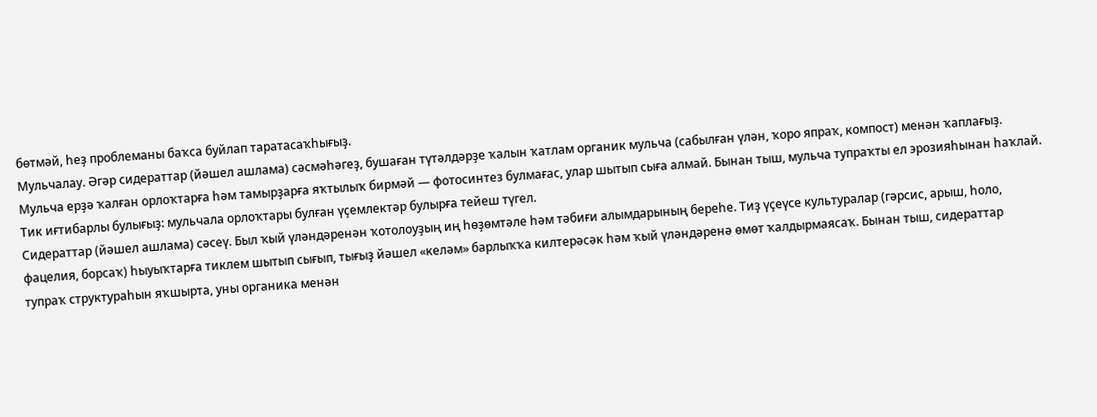бөтмәй, һеҙ проблеманы баҡса буйлап таратасаҡһығыҙ.
Мульчалау. Әгәр сидераттар (йәшел ашлама) сәсмәһәгеҙ, бушаған түтәлдәрҙе ҡалын ҡатлам органик мульча (сабылған үлән, ҡоро япраҡ, компост) менән ҡаплағыҙ. Мульча ерҙә ҡалған орлоҡтарға һәм тамырҙарға яҡтылыҡ бирмәй — фотосинтез булмағас, улар шытып сыға алмай. Бынан тыш, мульча тупраҡты ел эрозияһынан һаҡлай. Тик иғтибарлы булығыҙ: мульчала орлоҡтары булған үҫемлектәр булырға тейеш түгел.
Сидераттар (йәшел ашлама) сәсеү. Был ҡый үләндәренән ҡотолоуҙың иң һөҙөмтәле һәм тәбиғи алымдарының береһе. Тиҙ үҫеүсе культуралар (гәрсис, арыш, һоло, фацелия, борсаҡ) һыуыҡтарға тиклем шытып сығып, тығыҙ йәшел «келәм» барлыҡҡа килтерәсәк һәм ҡый үләндәренә өмөт ҡалдырмаясаҡ. Бынан тыш, сидераттар тупраҡ структураһын яҡшырта, уны органика менән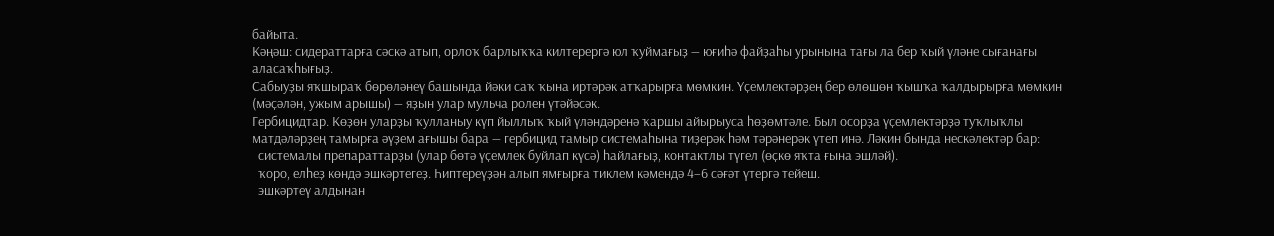байыта.
Кәңәш: сидераттарға сәскә атып, орлоҡ барлыҡҡа килтерергә юл ҡуймағыҙ — юғиһә файҙаһы урынына тағы ла бер ҡый үләне сығанағы аласаҡһығыҙ.
Сабыуҙы яҡшыраҡ бөрөләнеү башында йәки саҡ ҡына иртәрәк атҡарырға мөмкин. Үҫемлектәрҙең бер өлөшөн ҡышҡа ҡалдырырға мөмкин (мәҫәлән, ужым арышы) — яҙын улар мульча ролен үтәйәсәк.
Гербицидтар. Көҙөн уларҙы ҡулланыу күп йыллыҡ ҡый үләндәренә ҡаршы айырыуса һөҙөмтәле. Был осорҙа үҫемлектәрҙә туҡлыҡлы матдәләрҙең тамырға әүҙем ағышы бара — гербицид тамыр системаһына тиҙерәк һәм тәрәнерәк үтеп инә. Ләкин бында нескәлектәр бар:
  системалы препараттарҙы (улар бөтә үҫемлек буйлап күсә) һайлағыҙ, контактлы түгел (өҫкө яҡта ғына эшләй).
  ҡоро, елһеҙ көндә эшкәртегеҙ. Һиптереүҙән алып ямғырға тиклем кәмендә 4–6 сәғәт үтергә тейеш.
  эшкәртеү алдынан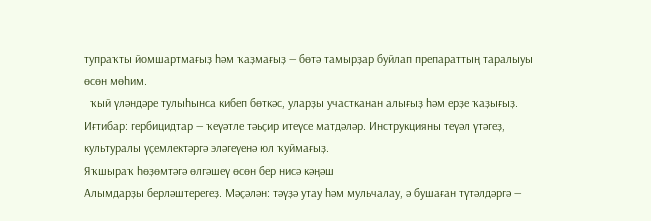тупраҡты йомшартмағыҙ һәм ҡаҙмағыҙ — бөтә тамырҙар буйлап препараттың таралыуы өсөн мөһим.
  ҡый үләндәре тулыһынса кибеп бөткәс, уларҙы участканан алығыҙ һәм ерҙе ҡаҙығыҙ.
Иғтибар: гербицидтар — ҡеүәтле тәьҫир итеүсе матдәләр. Инструкцияны теүәл үтәгеҙ, культуралы үҫемлектәргә эләгеүенә юл ҡуймағыҙ.
Яҡшыраҡ һөҙөмтәгә өлгәшеү өсөн бер нисә кәңәш
Алымдарҙы берләштерегеҙ. Мәҫәлән: тәүҙә утау һәм мульчалау, ә бушаған түтәлдәргә —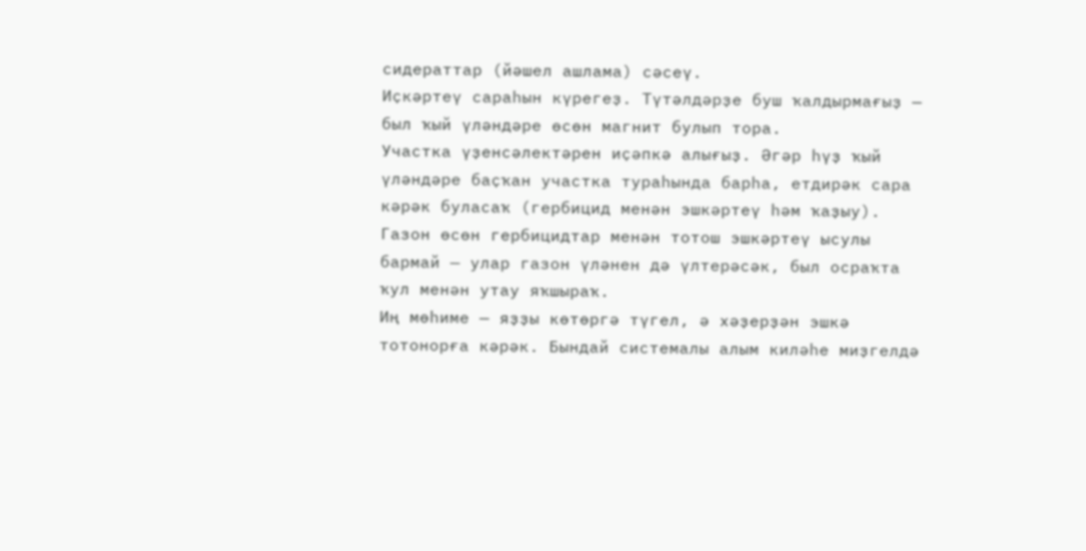сидераттар (йәшел ашлама) сәсеү.
Иҫкәртеү сараһын күрегеҙ. Түтәлдәрҙе буш ҡалдырмағыҙ — был ҡый үләндәре өсөн магнит булып тора.
Участка үҙенсәлектәрен иҫәпкә алығыҙ. Әгәр һүҙ ҡый үләндәре баҫҡан участка тураһында барһа, етдирәк сара кәрәк буласаҡ (гербицид менән эшкәртеү һәм ҡаҙыу). Газон өсөн гербицидтар менән тотош эшкәртеү ысулы бармай — улар газон үләнен дә үлтерәсәк, был осраҡта ҡул менән утау яҡшыраҡ.
Иң мөһиме — яҙҙы көтөргә түгел, ә хәҙерҙән эшкә тотонорға кәрәк. Бындай системалы алым киләһе миҙгелдә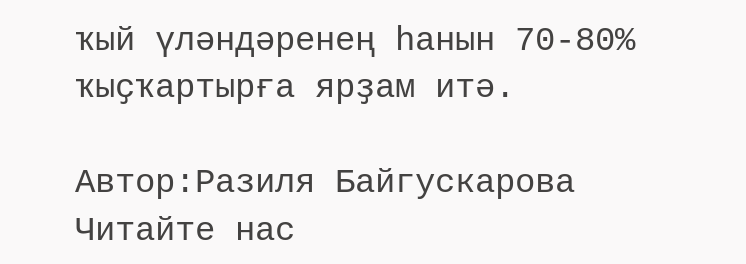ҡый үләндәренең һанын 70-80% ҡыҫҡартырға ярҙам итә.

Автор:Разиля Байгускарова
Читайте нас